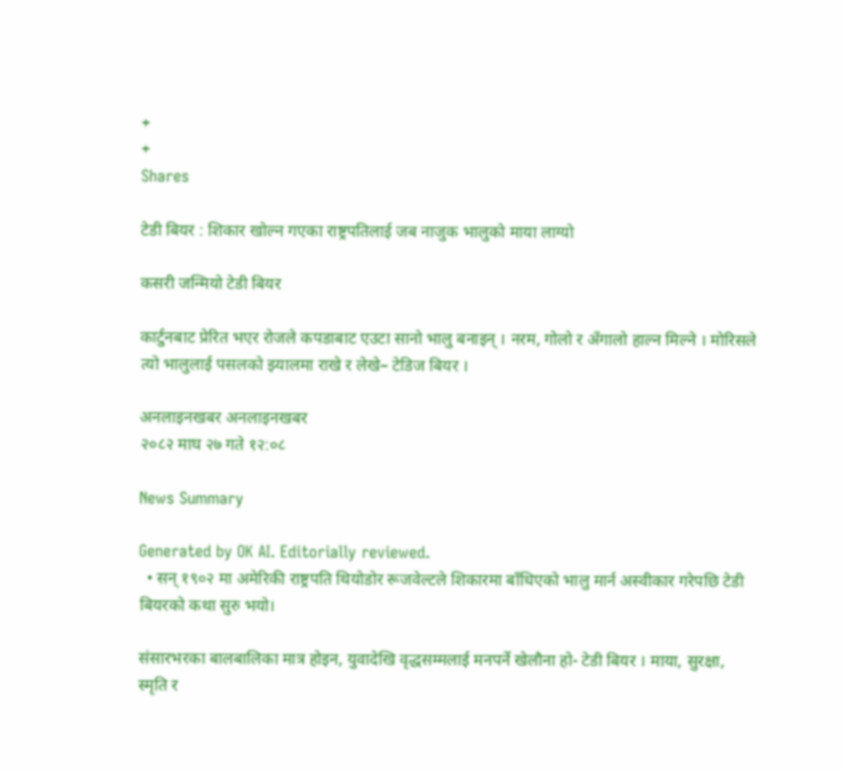+
+
Shares

टेडी बियर : शिकार खोल्न गएका राष्ट्रपतिलाई जब नाजुक भालुको माया लाग्यो

कसरी जन्मियो टेडी बियर

कार्टुनबाट प्रेरित भएर रोजले कपडाबाट एउटा सानो भालु बनाइन् । नरम, गोलो र अँगालो हाल्न मिल्ने । मोरिसले त्यो भालुलाई पसलको झ्यालमा राखे र लेखे– टेडिज बियर ।

अनलाइनखबर अनलाइनखबर
२०८२ माघ २७ गते १२:०८

News Summary

Generated by OK AI. Editorially reviewed.
  • सन् १९०२ मा अमेरिकी राष्ट्रपति थियोडोर रूजवेल्टले शिकारमा बाँधिएको भालु मार्न अस्वीकार गरेपछि टेडी बियरको कथा सुरु भयो।

संसारभरका बालबालिका मात्र होइन, युवादेखि वृद्धसम्मलाई मनपर्ने खेलौना हो- टेडी बियर । माया, सुरक्षा, स्मृति र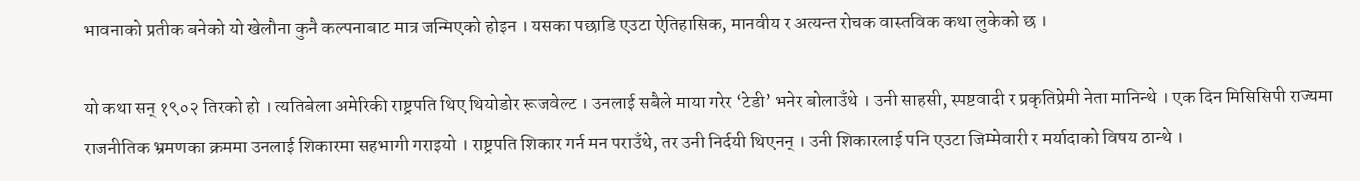भावनाको प्रतीक बनेको यो खेलौना कुनै कल्पनाबाट मात्र जन्मिएको होइन । यसका पछाडि एउटा ऐतिहासिक, मानवीय र अत्यन्त रोचक वास्तविक कथा लुकेको छ ।

यो कथा सन् १९०२ तिरको हो । त्यतिबेला अमेरिकी राष्ट्रपति थिए थियोडोर रूजवेल्ट । उनलाई सबैले माया गरेर ‘टेडी’ भनेर बोलाउँथे । उनी साहसी, स्पष्टवादी र प्रकृतिप्रेमी नेता मानिन्थे । एक दिन मिसिसिपी राज्यमा राजनीतिक भ्रमणका क्रममा उनलाई शिकारमा सहभागी गराइयो । राष्ट्रपति शिकार गर्न मन पराउँथे, तर उनी निर्दयी थिएनन् । उनी शिकारलाई पनि एउटा जिम्मेवारी र मर्यादाको विषय ठान्थे ।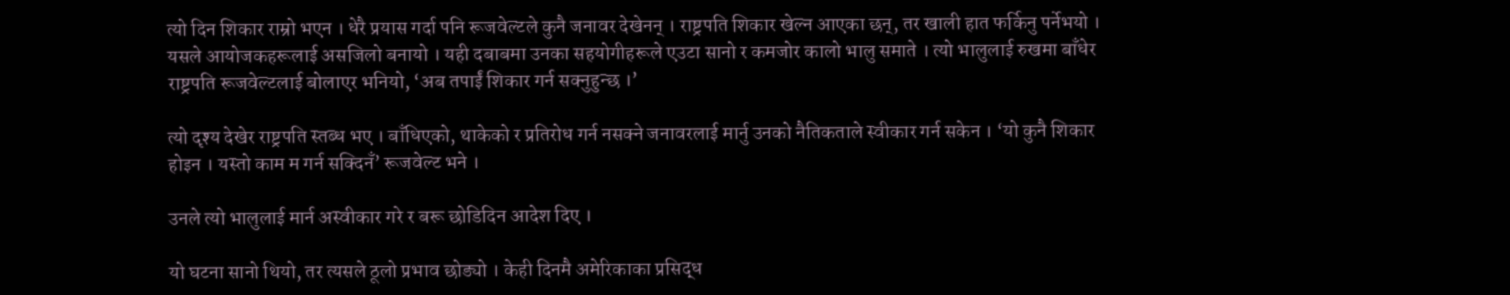त्यो दिन शिकार राम्रो भएन । धेरै प्रयास गर्दा पनि रूजवेल्टले कुनै जनावर देखेनन् । राष्ट्रपति शिकार खेल्न आएका छन्, तर खाली हात फर्किनु पर्नेभयो । यसले आयोजकहरूलाई असजिलो बनायो । यही दबाबमा उनका सहयोगीहरूले एउटा सानो र कमजोर कालो भालु समाते । त्यो भालुलाई रुखमा बाँधेर राष्ट्रपति रूजवेल्टलाई बोलाएर भनियो, ‘अब तपाईं शिकार गर्न सक्नुहुन्छ ।’

त्यो दृश्य देखेर राष्ट्रपति स्तब्ध भए । बाँधिएको, थाकेको र प्रतिरोध गर्न नसक्ने जनावरलाई मार्नु उनको नैतिकताले स्वीकार गर्न सकेन । ‘यो कुनै शिकार होइन । यस्तो काम म गर्न सक्दिनँ’ रूजवेल्ट भने ।

उनले त्यो भालुलाई मार्न अस्वीकार गरे र बरू छोडिदिन आदेश दिए ।

यो घटना सानो थियो, तर त्यसले ठूलो प्रभाव छोड्यो । केही दिनमै अमेरिकाका प्रसिद्ध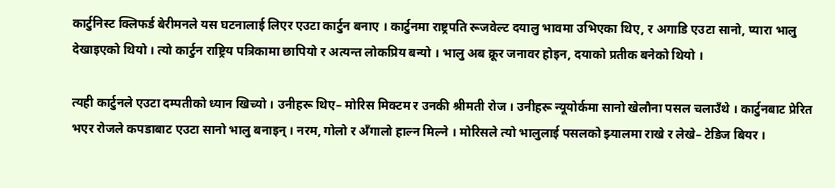कार्टुनिस्ट क्लिफर्ड बेरीमनले यस घटनालाई लिएर एउटा कार्टुन बनाए । कार्टुनमा राष्ट्रपति रूजवेल्ट दयालु भावमा उभिएका थिए, र अगाडि एउटा सानो, प्यारा भालु देखाइएको थियो । त्यो कार्टुन राष्ट्रिय पत्रिकामा छापियो र अत्यन्त लोकप्रिय बन्यो । भालु अब क्रूर जनावर होइन, दयाको प्रतीक बनेको थियो ।

त्यही कार्टुनले एउटा दम्पतीको ध्यान खिच्यो । उनीहरू थिए– मोरिस मिक्टम र उनकी श्रीमती रोज । उनीहरू न्यूयोर्कमा सानो खेलौना पसल चलाउँथे । कार्टुनबाट प्रेरित भएर रोजले कपडाबाट एउटा सानो भालु बनाइन् । नरम, गोलो र अँगालो हाल्न मिल्ने । मोरिसले त्यो भालुलाई पसलको झ्यालमा राखे र लेखे– टेडिज बियर ।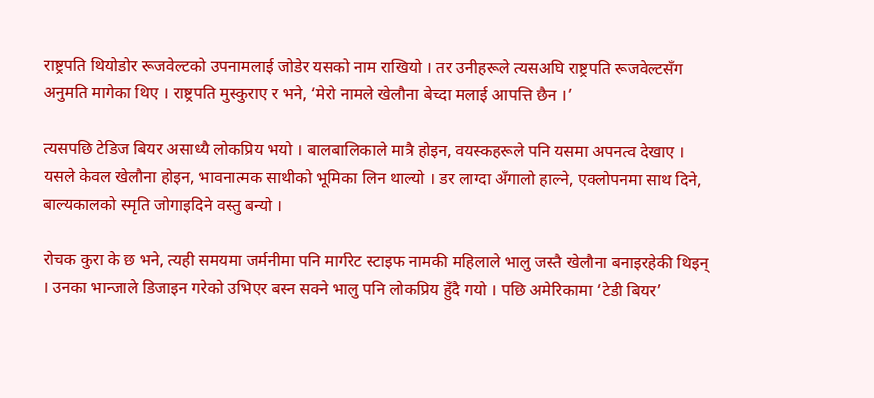राष्ट्रपति थियोडोर रूजवेल्टको उपनामलाई जोडेर यसको नाम राखियो । तर उनीहरूले त्यसअघि राष्ट्रपति रूजवेल्टसँग अनुमति मागेका थिए । राष्ट्रपति मुस्कुराए र भने, ‘मेरो नामले खेलौना बेच्दा मलाई आपत्ति छैन ।’

त्यसपछि टेडिज बियर असाध्यै लोकप्रिय भयो । बालबालिकाले मात्रै होइन, वयस्कहरूले पनि यसमा अपनत्व देखाए । यसले केवल खेलौना होइन, भावनात्मक साथीको भूमिका लिन थाल्यो । डर लाग्दा अँगालो हाल्ने, एक्लोपनमा साथ दिने, बाल्यकालको स्मृति जोगाइदिने वस्तु बन्यो ।

रोचक कुरा के छ भने, त्यही समयमा जर्मनीमा पनि मार्गरेट स्टाइफ नामकी महिलाले भालु जस्तै खेलौना बनाइरहेकी थिइन् । उनका भान्जाले डिजाइन गरेको उभिएर बस्न सक्ने भालु पनि लोकप्रिय हुँदै गयो । पछि अमेरिकामा ‘टेडी बियर’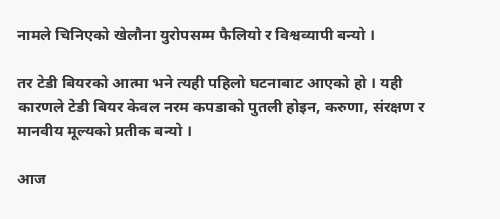नामले चिनिएको खेलौना युरोपसम्म फैलियो र विश्वव्यापी बन्यो ।

तर टेडी बियरको आत्मा भने त्यही पहिलो घटनाबाट आएको हो । यही कारणले टेडी बियर केवल नरम कपडाको पुतली होइन, करुणा, संरक्षण र मानवीय मूल्यको प्रतीक बन्यो ।

आज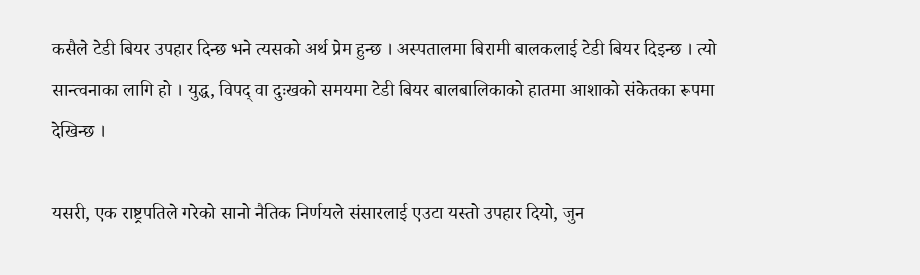कसैले टेडी बियर उपहार दिन्छ भने त्यसको अर्थ प्रेम हुन्छ । अस्पतालमा बिरामी बालकलाई टेडी बियर दिइन्छ । त्यो सान्त्वनाका लागि हो । युद्ध, विपद् वा दुःखको समयमा टेडी बियर बालबालिकाको हातमा आशाको संकेतका रूपमा देखिन्छ ।

यसरी, एक राष्ट्रपतिले गरेको सानो नैतिक निर्णयले संसारलाई एउटा यस्तो उपहार दियो, जुन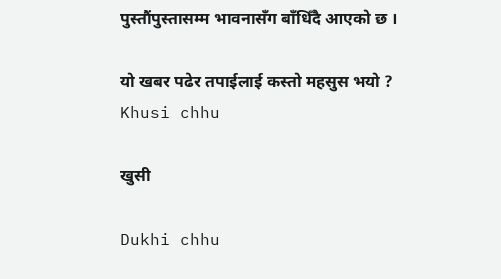पुस्तौंपुस्तासम्म भावनासँग बाँधिँदै आएको छ ।

यो खबर पढेर तपाईलाई कस्तो महसुस भयो ?
Khusi chhu

खुसी

Dukhi chhu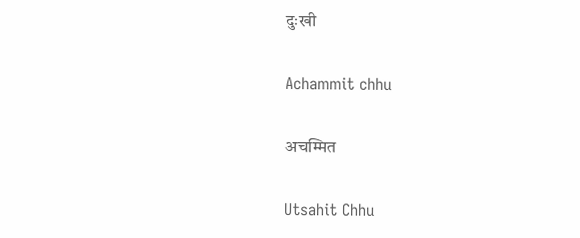दुःखी

Achammit chhu

अचम्मित

Utsahit Chhu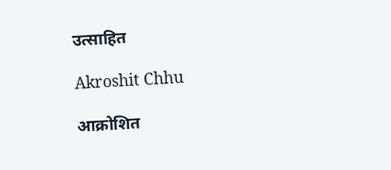उत्साहित

Akroshit Chhu

आक्रोशित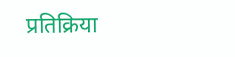प्रतिक्रिया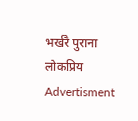भर्खरै पुराना लोकप्रिय
Advertisment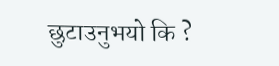छुटाउनुभयो कि ?